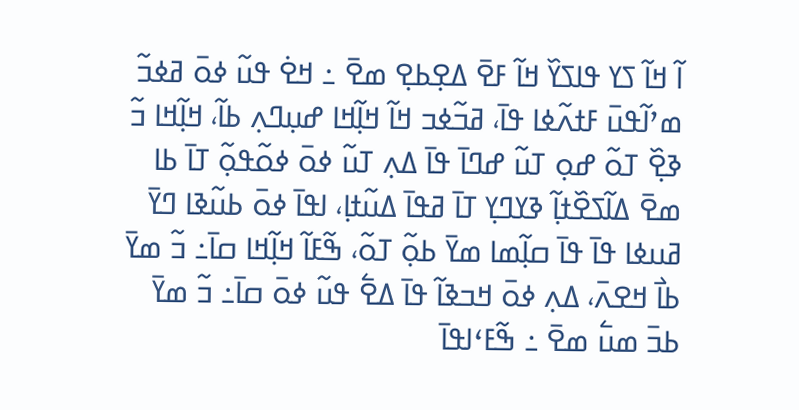ߊ߬ ߞߊ߬ ߖߌ ߟߊߖߌ߰ ߞߊ߬ ߓߐ߫ ߡߐ߲ߕߐ߲ ߘߐ߫ ߸ ߞߐ߭ ߟߎ߬ ߦߋ߫ ߥߦߏ߬ ߘߴߊ߬ߟߎ߫ ߓߙߍ߬ߦߊ ߟߊ߫، ߥߏ߬ߦߏ ߞߊ߬ ߞߊ߲߬ߞߊ ߝߎ߲ߣߍ߲ ߕߊ߬، ߞߊ߲߬ߞߊ ߏ߬ ߢߐ߲߰ ߠߋ߬ ߝߋ߲ ߠߎ߬ ߝߣߊ߫ ߟߊ߫ ߡߍ߲ ߠߎ߬ ߦߋ߫ ߦߋ߬ߟߋ߲߬ ߠߊ߫ ߕߊ ߘߐ߫ ߡߊ߬ߖߐ߰ߙߊ߲߬ ߢߌߣߌ߲ ߠߊ߫ ߥߟߊ߫ ߡߎ߬ߙߊ߲، ߊߟߊ߫ ߦߋ߫ ߕߎ߬ߢߊ ߣߌ߫ ߥߎߦߊ ߟߊ߫ ߟߊ߫ ߛߊ߲߬ߘߊ ߘߌ߫ ߕߋ߲߬ ߠߋ߬، ߒ߬ߓߊ߬ ߞߊ߲߬ߞߊ ߛߊ߫߸ ߏ߬ ߘߌ߫ ߕߊ߯ ߞߐߍ߫، ߡߍ߲ ߦߋ߫ ߞߏߢߊ߬ ߟߊ߫ ߡߐ߱ ߟߎ߬ ߦߋ߫ ߛߊ߫߸ ߏ߬ ߘߌ߫ ߕߏ߫ ߘߎ߱ ߘߐ߫ ߸ ߒ߬ߓߵߊߟߊ߫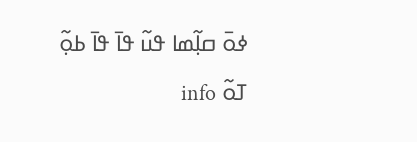ߦߋ߫ ߛߊ߲߬ߘߊ ߟߎ߬ ߟߊ߫ ߟߊ߫ ߕߋ߲߬ ߠߋ߬ info